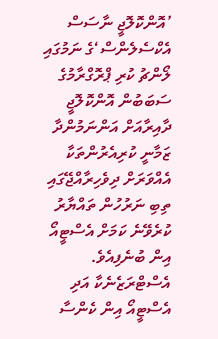’އޮންކޮލޮޖީ ނާސަސް އެކްސެލެންސް‘ގެ ނަމުގައި ލޯންޗު ކުރި ޕްރޮގްރާމުގެ ސަބަބުން އޮންކޮލޮޖީ ދާއިރާއަށް އަންނަމުންދާ ޒަމާނީ ކުރިއެރުންތަކާ އެއްވަރަށް ދިވެހިރާއްޖޭގައި ތިބި ނަރުހުން ތައްޔާރު ކުރެވޭނެ ކަމަށް އެސްޓީއޯ އިން ބުނެފިއެވެ.
އެސްޓްރަޒެނެކާ އަދި އެސްޓީއޯ އިން ކެންސާ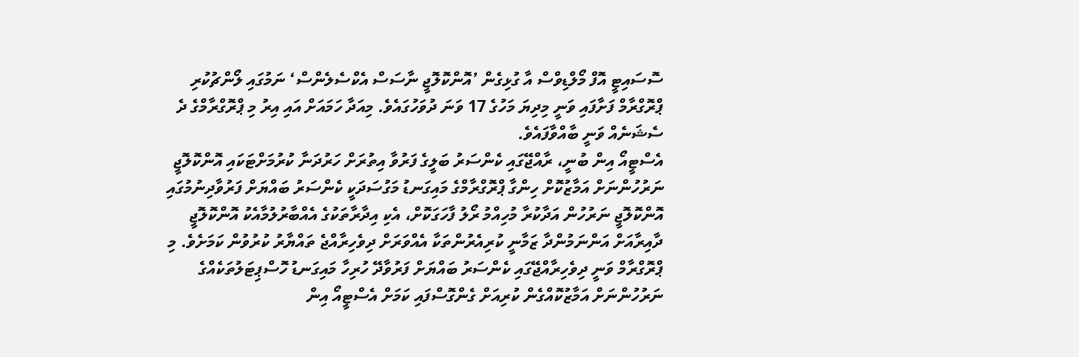ސޮސައިޓީ އޮފް މޯލްޑިވްސް އާ ގުޅިގެން ’އޮންކޮލޮޖީ ނާސަސް އެކްސެލެންސް‘ ނަމުގައި ލޯންޗުކުރި ޕްރޮގްރާމް ފަށާފައި ވަނީ މިދިޔަ މަހުގެ 17 ވަނަ ދުވަހުގައެވެ. މިއަދާ ހަމައަށް އައި އިރު މި ޕްރޮގްރާމްގެ ދެ ސެޝަނެއް ވަނީ ބާއްވާފައެވެ.
އެސްޓީއޯ އިން ބުނީ، ރާއްޖޭގައި ކެންސަރު ބަލީގެ ފަރުވާ އިތުރަށް ހަރުދަނާ ކުރުމަށްޓަކައި އޮންކޮލޮޖީ ނަރުހުންނަށް އަމާޒުކޮށް ހިންގާ ޕްރޮގްރާމްގެ މައިގަނޑު މަގުސަދަކީ ކެންސަރު ބައްޔަށް ފަރުވާދިނުމުގައި އޮންކޮލޮޖީ ނަރުހުން އަދާކުރާ މުހިއްމު ރޯލު ފާހަގަކޮށް، އެކި އިދާރާތަކުގެ އެއްބާރުލުމާއެކު އޮންކޮލޮޖީ ދާއިރާއަށް އަންނަމުންދާ ޒަމާނީ ކުރިއެރުންތަކާ އެއްވަރަށް ދިވެހިރާއްޖެ ތައްޔާރު ކުރުވުން ކަމަށެވެ. މި ޕްރޮގްރާމް ވަނީ ދިވެހިރާއްޖޭގައި ކެންސަރު ބައްޔަށް ފަރުވާދޭ ހުރިހާ މައިގަނޑު ހޮސްޕިޓަލުތަކެއްގެ ނަރުހުންނަށް އަމާޒުކޮއްގެން ކުރިއަށް ގެންގޮސްފައި ކަމަށް އެސްޓީއޯ އިން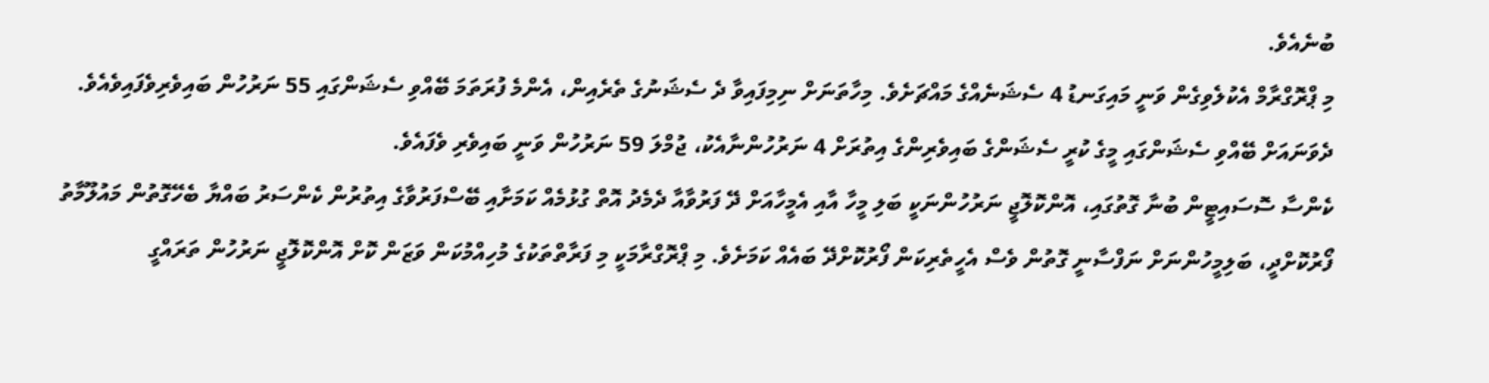ބުނެއެވެ.
މި ޕްރޮގްރާމް އެކުލެވިގެން ވަނީ މައިގަނޑު 4 ސެޝަނެއްގެ މައްޗަށެވެ. މިހާތަނަށް ނިމިފައިވާ ދެ ސެޝަނުގެ ތެރެއިން، އެންމެ ފުރަތަމަ ބޭއްވި ސެޝަންގައި 55 ނަރުހުން ބައިވެރިވެފައިވެއެވެ. ދެވަނައަށް ބޭއްވި ސެޝަންގައި މީގެ ކުރީ ސެޝަންގެ ބައިވެރިންގެ އިތުރަށް 4 ނަރުހުންނާއެކު، ޖުމްލަ 59 ނަރުހުން ވަނީ ބައިވެރި ވެފައެވެ.
ކެންސާ ސޮސައިޓީން ބުނާ ގޮތުގައި، އޮންކޮލޮޖީ ނަރުހުންނަކީ ބަލި މީހާ އާއި އެމީހާއަށް ދޭ ފަރުވާއާ ދެމެދު އޮތް ގުޅުމެއް ކަމަށާއި ބޭސްފަރުވާގެ އިތުރުން ކެންސަރު ބައްޔާ ބެހޭގޮތުން މައުލޫމާތު ފޯރުކޮށްދީ، ބަލިމީހުންނަށް ނަފްސާނީ ގޮތުން ވެސް އެހީތެރިކަން ފޯރުކޮށްދޭ ބައެއް ކަމަށެވެ. މި ޕްރޮގްރާމަކީ މި ފަރާތްތަކުގެ މުހިއްމުކަން ވަޒަން ކޮށް އޮންކޮލޮޖީ ނަރުހުން ތަރައްގީ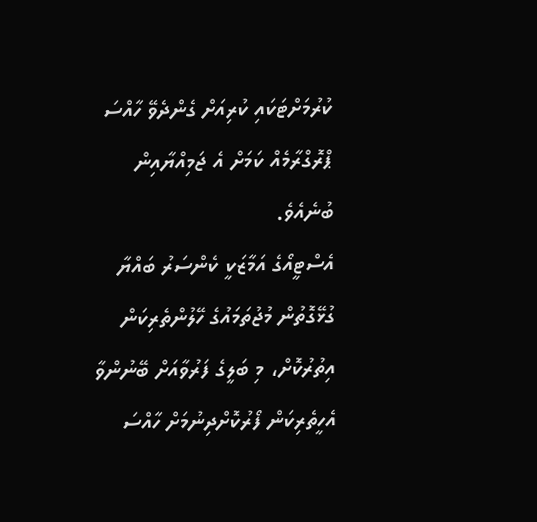ކުރުމަށްޓަކައި ކުރިއަށް ގެންދެވޭ ހާއްސަ ޕްރޮގްރާމެއް ކަމަށް އެ ޖަމިއްޔާއިން ބުނެއެވެ.
އެސްޓީއޯގެ އަމާޒަކީ ކެންސަރު ބައްޔާ ގުޅޭގޮތުން މުޖުތަމައުގެ ހޭލުންތެރިކަން އިތުރުކޮށް، މި ބަލީގެ ފަރުވާއަށް ބޭނުންވާ އެހީތެރިކަން ފޯރުކޮށްދިނުމަށް ހާއްސަ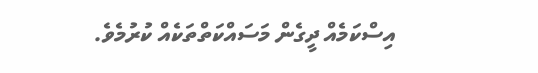އިސްކަމެއް ދީގެން މަސައްކަތްތަކެއް ކުރުމެވެ.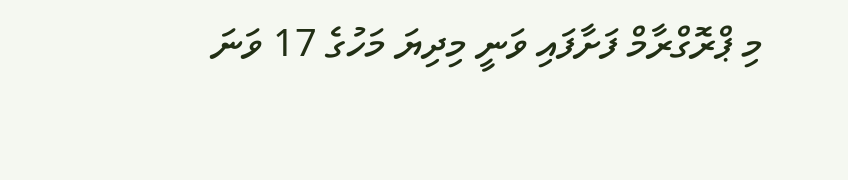މި ޕްރޮގްރާމް ފަށާފައި ވަނީ މިދިޔަ މަހުގެ 17 ވަނަ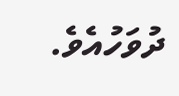ދުވަހުއެވެ.